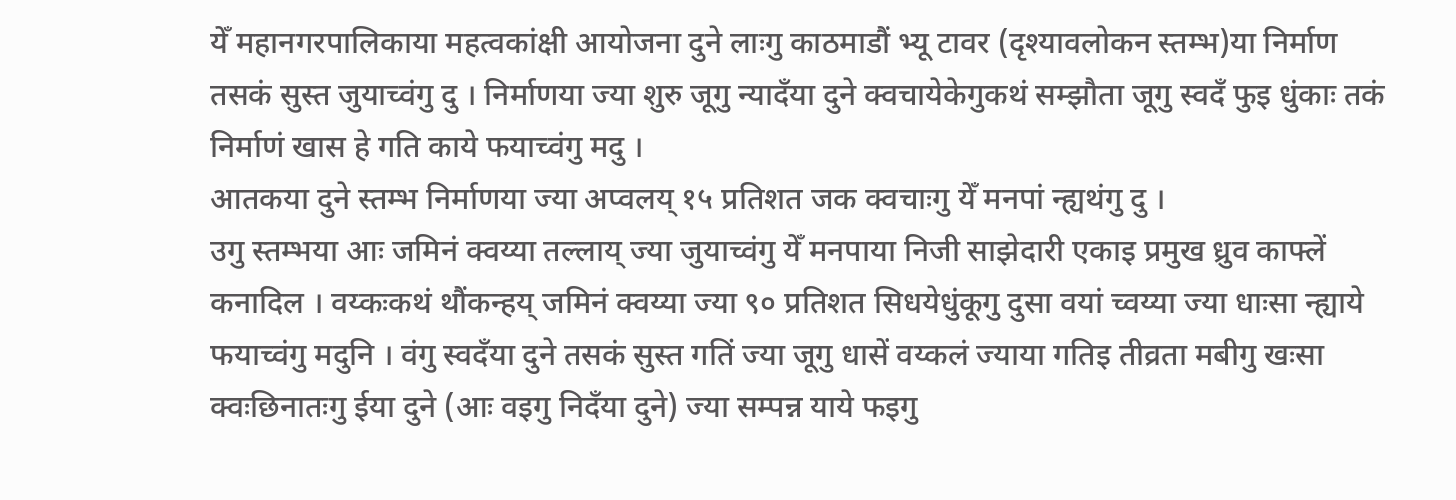येँ महानगरपालिकाया महत्वकांक्षी आयोजना दुने लाःगु काठमाडौं भ्यू टावर (दृश्यावलोकन स्तम्भ)या निर्माण तसकं सुस्त जुयाच्वंगु दु । निर्माणया ज्या शुरु जूगु न्यादँया दुने क्वचायेकेगुकथं सम्झौता जूगु स्वदँ फुइ धुंकाः तकं निर्माणं खास हे गति काये फयाच्वंगु मदु ।
आतकया दुने स्तम्भ निर्माणया ज्या अप्वलय् १५ प्रतिशत जक क्वचाःगु येँ मनपां न्ह्यथंगु दु ।
उगु स्तम्भया आः जमिनं क्वय्या तल्लाय् ज्या जुयाच्वंगु येँ मनपाया निजी साझेदारी एकाइ प्रमुख ध्रुव काफ्लें कनादिल । वय्कःकथं थौंकन्हय् जमिनं क्वय्या ज्या ९० प्रतिशत सिधयेधुंकूगु दुसा वयां च्वय्या ज्या धाःसा न्ह्याये फयाच्वंगु मदुनि । वंगु स्वदँया दुने तसकं सुस्त गतिं ज्या जूगु धासें वय्कलं ज्याया गतिइ तीव्रता मबीगु खःसा क्वःछिनातःगु ईया दुने (आः वइगु निदँया दुने) ज्या सम्पन्न याये फइगु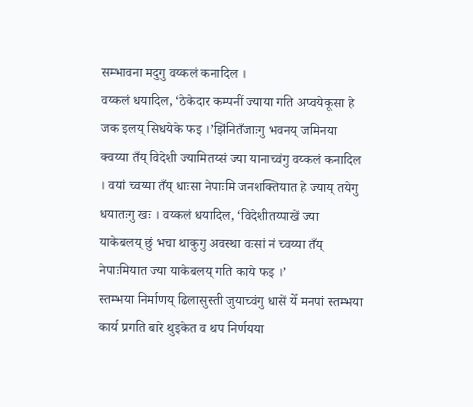सम्भावना मदुगु वय्कलं कनादिल ।
वय्कलं धयादिल, ‘ठेकेदार कम्पनीं ज्याया गति अप्वयेकूसा हे जक इलय् सिधयेके फइ ।’झिंनितँजाःगु भवनय् जमिनया क्वय्या तँय् विदेशी ज्यामितय्सं ज्या यानाच्वंगु वय्कलं कनादिल । वयां च्वय्या तँय् धाःसा नेपाःमि जनशक्तियात हे ज्याय् तयेगु धयातःगु खः । वय्कलं धयादिल, ‘विदेशीतय्पाखें ज्या याकेबलय् छुं भचा थाकुगु अवस्था वःसां नं च्वय्या तँय् नेपाःमियात ज्या याकेबलय् गति काये फइ ।’
स्तम्भया निर्माणय् ढिलासुस्ती जुयाच्वंगु धासें येँ मनपां स्तम्भया कार्य प्रगति बारे थुइकेत व थप निर्णयया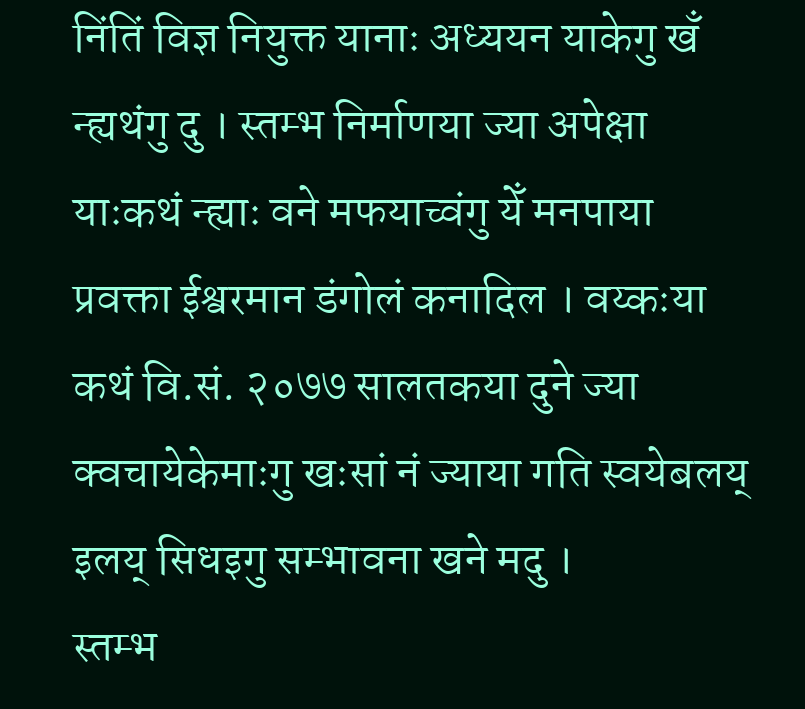निंतिं विज्ञ नियुक्त यानाः अध्ययन याकेगु खँ न्ह्यथंगु दु । स्तम्भ निर्माणया ज्या अपेक्षा याःकथं न्ह्याः वने मफयाच्वंगु येँ मनपाया प्रवक्ता ईश्वरमान डंगोलं कनादिल । वय्कःया कथं वि.सं. २०७७ सालतकया दुने ज्या क्वचायेकेमाःगु खःसां नं ज्याया गति स्वयेबलय् इलय् सिधइगु सम्भावना खने मदु ।
स्तम्भ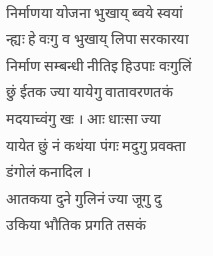निर्माणया योजना भुखाय् ब्वये स्वयां न्ह्यः हे वःगु व भुखाय् लिपा सरकारया निर्माण सम्बन्धी नीतिइ हिउपाः वःगुलिं छुं ईतक ज्या यायेगु वातावरणतकं मदयाच्वंगु खः । आः धाःसा ज्या यायेत छुं नं कथंया पंगः मदुगु प्रवक्ता डंगोलं कनादिल ।
आतकया दुने गुलिनं ज्या जूगु दु उकिया भौतिक प्रगति तसकं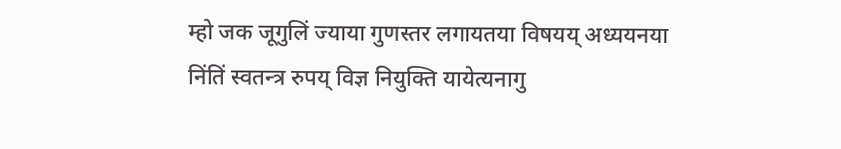म्हो जक जूगुलिं ज्याया गुणस्तर लगायतया विषयय् अध्ययनया निंतिं स्वतन्त्र रुपय् विज्ञ नियुक्ति यायेत्यनागु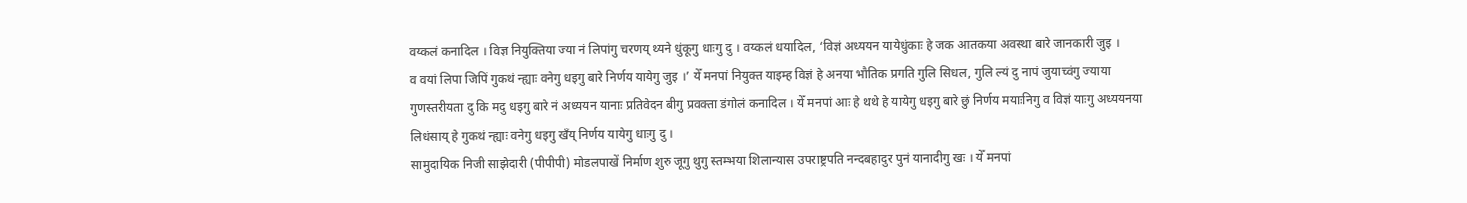वय्कलं कनादिल । विज्ञ नियुक्तिया ज्या नं लिपांगु चरणय् थ्यने धुंकूगु धाःगु दु । वय्कलं धयादिल, ‘विज्ञं अध्ययन यायेधुंकाः हे जक आतकया अवस्था बारे जानकारी जुइ ।
व वयां लिपा जिपिं गुकथं न्ह्याः वनेगु धइगु बारे निर्णय यायेगु जुइ ।’ येँ मनपां नियुक्त याइम्ह विज्ञं हे अनया भौतिक प्रगति गुलि सिधल, गुलि ल्यं दु नापं जुयाच्वंगु ज्याया गुणस्तरीयता दु कि मदु धइगु बारे नं अध्ययन यानाः प्रतिवेदन बीगु प्रवक्ता डंगोलं कनादिल । येँ मनपां आः हे थथे हे यायेगु धइगु बारे छुं निर्णय मयाःनिगु व विज्ञं याःगु अध्ययनया लिधंसाय् हे गुकथं न्ह्याः वनेगु धइगु खँय् निर्णय यायेगु धाःगु दु ।
सामुदायिक निजी साझेदारी (पीपीपी) मोडलपाखें निर्माण शुरु जूगु थुगु स्तम्भया शिलान्यास उपराष्ट्रपति नन्दबहादुर पुनं यानादीगु खः । येँ मनपां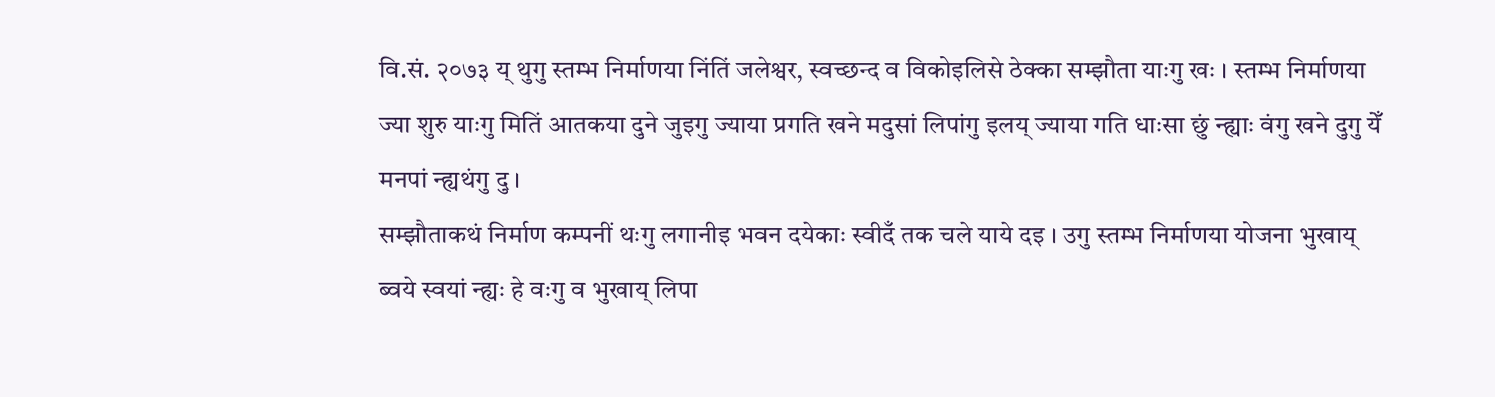वि.सं. २०७३ य् थुगु स्तम्भ निर्माणया निंतिं जलेश्वर, स्वच्छन्द व विकोइलिसे ठेक्का सम्झौता याःगु खः । स्तम्भ निर्माणया ज्या शुरु याःगु मितिं आतकया दुने जुइगु ज्याया प्रगति खने मदुसां लिपांगु इलय् ज्याया गति धाःसा छुं न्ह्याः वंगु खने दुगु येँ मनपां न्ह्यथंगु दु ।
सम्झौताकथं निर्माण कम्पनीं थःगु लगानीइ भवन दयेकाः स्वीदँ तक चले याये दइ । उगु स्तम्भ निर्माणया योजना भुखाय् ब्वये स्वयां न्ह्यः हे वःगु व भुखाय् लिपा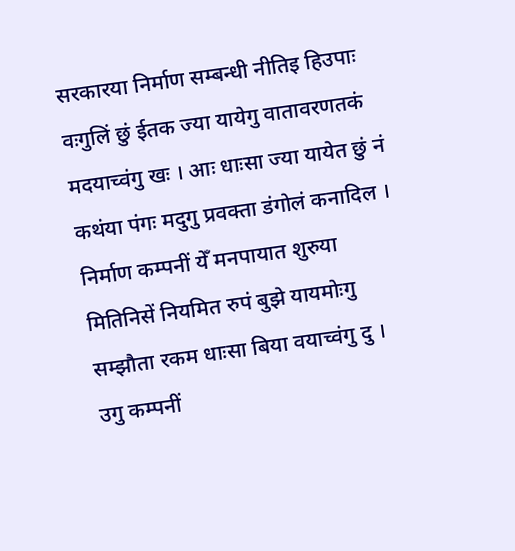सरकारया निर्माण सम्बन्धी नीतिइ हिउपाः वःगुलिं छुं ईतक ज्या यायेगु वातावरणतकं मदयाच्वंगु खः । आः धाःसा ज्या यायेत छुं नं कथंया पंगः मदुगु प्रवक्ता डंगोलं कनादिल ।
निर्माण कम्पनीं येँ मनपायात शुरुया मितिनिसें नियमित रुपं बुझे यायमोःगु सम्झौता रकम धाःसा बिया वयाच्वंगु दु । उगु कम्पनीं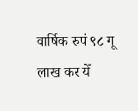वार्षिक रुपं ९८ गू लाख कर येँ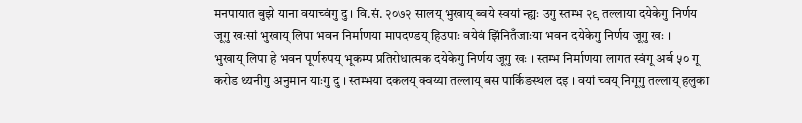मनपायात बुझे याना वयाच्वंगु दु । वि.सं. २०७२ सालय् भुखाय् ब्वये स्वयां न्ह्यः उगु स्तम्भ २९ तल्लाया दयेकेगु निर्णय जूगु खःसां भुखाय् लिपा भवन निर्माणया मापदण्डय् हिउपाः वयेवं झिंनितँजाःया भवन दयेकेगु निर्णय जूगु खः ।
भुखाय् लिपा हे भवन पूर्णरुपय् भूकम्प प्रतिरोधात्मक दयेकेगु निर्णय जूगु खः । स्तम्भ निर्माणया लागत स्वंगू अर्ब ५० गू करोड थ्यनीगु अनुमान याःगु दु । स्तम्भया दकलय् क्वय्या तल्लाय् बस पार्किङस्थल दइ । वयां च्वय् निगूगु तल्लाय् हलुका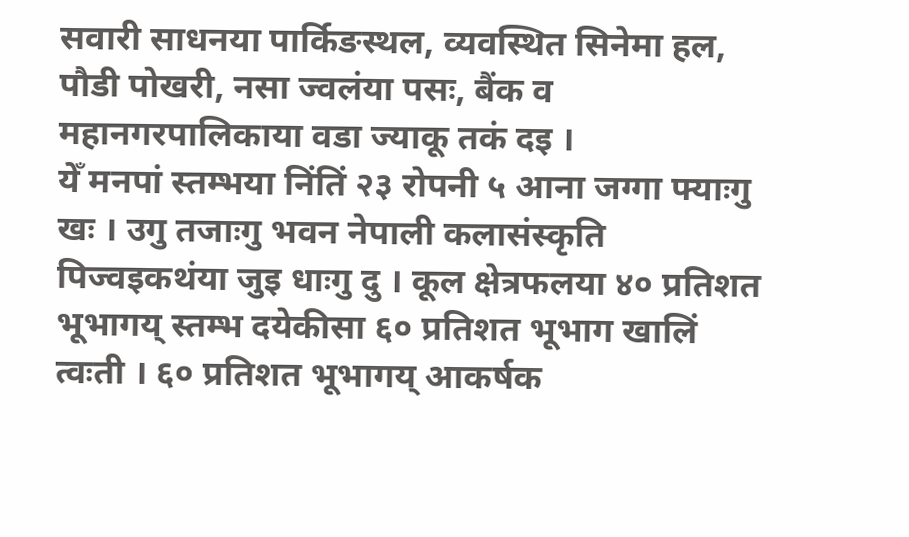सवारी साधनया पार्किङस्थल, व्यवस्थित सिनेमा हल, पौडी पोखरी, नसा ज्वलंया पसः, बैंक व महानगरपालिकाया वडा ज्याकू तकं दइ ।
येँ मनपां स्तम्भया निंतिं २३ रोपनी ५ आना जग्गा फ्याःगु खः । उगु तजाःगु भवन नेपाली कलासंस्कृति पिज्वइकथंया जुइ धाःगु दु । कूल क्षेत्रफलया ४० प्रतिशत भूभागय् स्तम्भ दयेकीसा ६० प्रतिशत भूभाग खालिं त्वःती । ६० प्रतिशत भूभागय् आकर्षक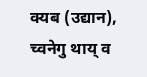क्यब (उद्यान), च्वनेगु थाय् व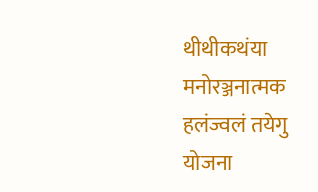थीथीकथंया मनोरञ्जनात्मक हलंज्वलं तयेगु योजना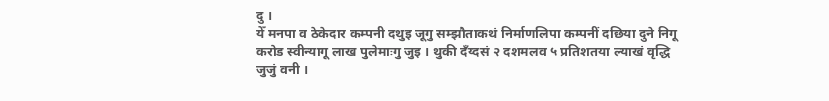दु ।
येँ मनपा व ठेकेदार कम्पनी दथुइ जूगु सम्झौताकथं निर्माणलिपा कम्पनीं दछिया दुने निगू करोड स्वीन्यागू लाख पुलेमाःगु जुइ । थुकी दँय्दसं २ दशमलव ५ प्रतिशतया ल्याखं वृद्धि जुजुं वनी ।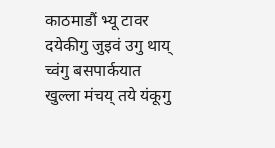काठमाडौं भ्यू टावर दयेकीगु जुइवं उगु थाय् च्वंगु बसपार्कयात खुल्ला मंचय् तये यंकूगु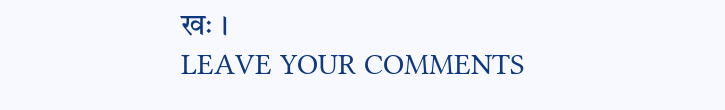खः ।
LEAVE YOUR COMMENTS